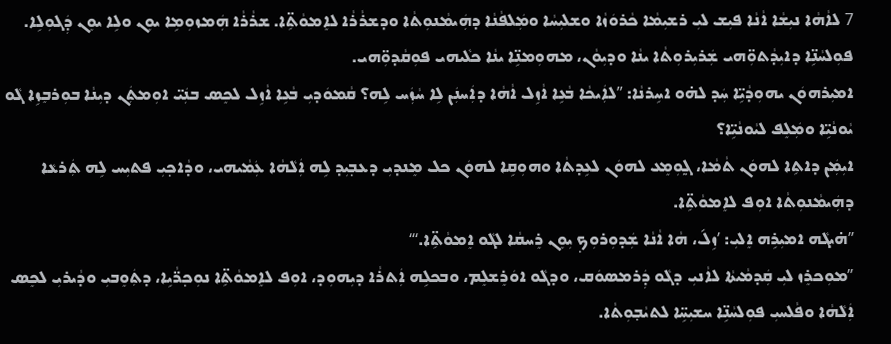7 ܠܐܵܗܵܐ ܢܝܼܫܵܐ ܐܵܢܵܐ ܦܝܼܫ ܠܝܼ ܪܫܝܼܡܵܐ ܟܵܪܘܿܙܵܐ ܘܫܠܝܼܚܵܐ ܘܡܲܠܦܵܢܵܐ ܕܗܲܝܡܵܢܘܼܬܵܐ ܘܕܫܪܵܪܵܐ ܠܐܸܡܘܵܬܹ̈ܐ. ܫܪܵܪܵܐ ܗܲܡܙܘܼܡܹܐ ܝܘܸܢ ܘܠܹܐ ܝܘܸܢ ܕܲܓܘܼܠܹܐ.
ܦܘܼܠܚܵܢܹ̈ܐ ܕܐܝܼܕܵܬܘܼ̈ܗܝ ܫܲܪܝܼܪܘܼܬܵܐ ܝܢܵܐ ܘܕܝܼܘܵܢ، ܡܗܘܼܡܢܹ̈ܐ ܝܢܵܐ ܟܠܵܝܗܝ ܦܘܼܩܵܕܘܼ̈ܗܝ.
ܐܡܝܼܪܗܘܿܢ ܝܗܘܼܕܵܝܹ̈ܐ ܚܲܕ ܠܗ̇ܘ ܐܚܹܪܢܵܐ: ”ܠܐܲܝܟܵܐ ܒܵܥܹܐ ܐܵܙܹܠ ܐܵܗܵܐ ܕܐܲܚܢܲܢ ܠܹܐ ܚܵܙܲܚ ܠܹܗ؟ ܩܵܡܘܿܕܝܼ ܒܵܥܹܐ ܐܵܙܹܠ ܠܟܸܣ ܒܢܲܝ̈ ܐܘܼܡܬܲܢ ܕܝܼܢܵܐ ܒܘܼܪܒܸܙܹܐ ܓܵܘ ܝܵܘܢܵܝܹ̈ܐ ܘܡܲܠܸܦ ܠܝܵܘܢܵܝܹ̈ܐ؟
ܐܝܼܡܲܢ ܕܐܬܹܐ ܠܗܘܿܢ ܬܵܡܵܐ، ܓ̰ܘܼܡܸܥ ܠܗܘܿܢ ܠܥܹܕܬܵܐ ܘܗܘܼܩܹܐ ܠܗܘܿܢ ܟܠ ܡܸܢܕܝܼ ܕܥܒ݂ܝܼܕ ܠܹܗ ܐܲܠܵܗܵܐ ܥܲܡܵܝܗܝ، ܘܕܵܐܟ݂ܝܼ ܦܬܝܼܚ ܠܹܗ ܬܲܪܥܵܐ ܕܗܲܝܡܵܢܘܼܬܵܐ ܐܘܼܦ ܠܐܸܡܘܵܬܹ̈ܐ.
”ܗ̇ܝܓܵܗ ܐܡܝܼܪܹܗ ܐܸܠܝܼ: ’ܙܹܠ݇، ܗܵܐ ܐܵܢܵܐ ܫܲܕܘܼܪܘܼܟ݂ ܝܼܘܸܢ ܪܸܚܩܵܐ ܠܓܵܘ ܐܸܡܘܵܬܹ̈ܐ.‘“
”ܡܘܼܟܪܸܙ ܠܝܼ ܩܲܕܡܵܝܬܵܐ ܠܐܵܢܝܼ ܕܓܵܘ ܕܲܪܡܣܘܿܩ، ܘܕܓܵܘ ܐܘܿܪܸܫܠܸܡ، ܘܒܟܠܹܗ ܐܲܬܪܵܐ ܕܝܼܗܘܼܕ، ܐܘܼܦ ܠܐܸܡܘܵܬܹ̈ܐ ܢܘܼܟ݂ܪ̈ܵܝܹܐ، ܕܬܲܘܸܒܝܼ ܘܕܵܝܪܝܼ ܠܟܸܣ ܐܲܠܵܗܵܐ ܘܦܵܠܚܝܼ ܦܘܼܠܚܵܢܹ̈ܐ ܚܫܝܼܚܹ̈ܐ ܠܬܝܵܒ݂ܘܼܬܵܐ.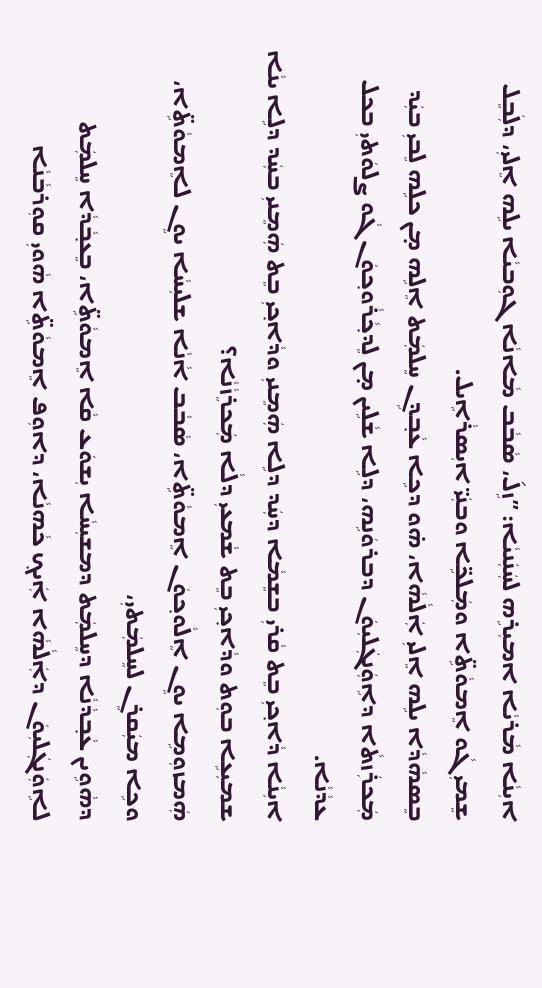ܐܝܼܢܵܐ ܡܵܪܝܵܐ ܐܡܝܼܪܹܗ ܠܚܲܢܲܢܝܵܐ: ”ܙܹܠ݇، ܣܵܒܵܒ ܡܵܐܢܵܐ ܓܘܼܒܝܵܐ ܝܠܹܗ ܐܸܠܝܼ، ܕܠܲܒܸܠ ܫܸܡܝܼ ܓܵܘ ܐܸܡܘܵܬܹ̈ܐ ܘܡܲܠܟܹ̈ܐ ܘܒܢܲܝ̈ ܐܝܼܣܪܵܐܹܝܠ.
ܒܸܣܗܵܕܵܐ ܝܠܹܗ ܐܸܠܝܼ ܐܲܠܵܗܵܐ، ܗ̇ܘ ܕܟܹܐ ܥܵܒ݂ܕܹܢ ܚܸܠܡܲܬ ܐܸܠܹܗ ܡ̣ܢ ܟܠܹܗ ܠܸܒܝܼ ܒܝܲܕ ܡܲܟܪܲܙܬܵܐ ܕܐܹܘܲܢܓܲܠܝܼܘܿܢ ܕܒܪܘܿܢܹܗ، ܕܠܹܐ ܫܵܠܹܝܢ ܡ̣ܢ ܠܸܕܟ݂ܵܪܵܘܟ݂ܘܿܢ ܓܵܘ ܨܠܘܿܬܝܼ ܒܟܠ ܥܕܵܢܵܐ.
ܐܝܼܢܵܐ ܕܵܐܟ݂ܝܼ ܒܸܬ ܩܵܪܝܼ ܒܫܸܡܵܐ ܕܚܲܕ ܕܠܹܐ ܗܲܡܸܢܝܼ ܘܕܵܐܟ݂ܝܼ ܒܸܬ ܗܲܡܸܢܝܼ ܒܚܲܕ ܕܠܹܐ ܝܢܵܐ ܫܡܝܼܥܹܐ ܒܘܼܬ ܘܕܵܐܟ݂ܝܼ ܒܸܬ ܫܵܡܥܝܼ ܕܠܵܐ ܡܲܟܪܸܙܵܢܵܐ؟
ܗܲܡܙܘܼܡܹܐ ܝܘܸܢ ܐܸܠܵܘܟ݂ܘܿܢ ܐܸܡܘܵܬܹ̈ܐ، ܣܵܒܵܒ ܐܵܢܵܐ ܫܠܝܼܚܵܐ ܝܘܸܢ ܠܐܸܡܘܵܬܹ̈ܐ، ܘܟܹܐ ܡܝܲܩܪܸܢ ܠܚܸܠܡܲܬܝܼ،
ܕܗܵܘܹܝܢ ܥܵܒ݂ܕܵܢܵܐ ܕܚܸܠܡܲܬ ܕܡܫܝܼܚܵܐ ܝܼܫܘܿܥ ܩܵܐ ܐܸܡܘܵܬܹ̈ܐ، ܒܸܥܒ݂ܵܕܵܐ ܚܸܠܡܲܬ ܠܐܹܘܲܢܓܲܠܝܼܘܿܢ ܕܐܲܠܵܗܵܐ ܐܲܝܟ݂ ܟܵܗܢܵܐ، ܕܐܘܼܦ ܐܸܡܘܵܬܹ̈ܐ ܗܵܘܝܼ ܩܘܼܪܒܵܢܵܐ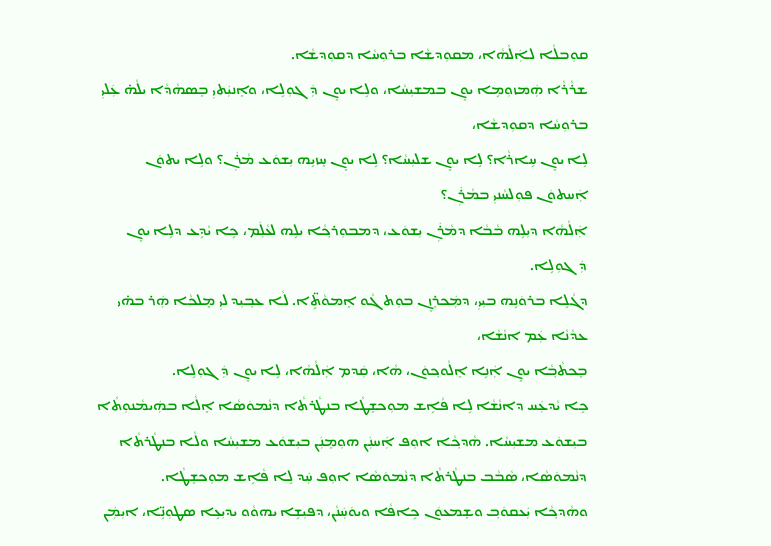ܩܘܼܒܠܵܐ ܠܐܲܠܵܗܵܐ، ܡܩܘܼܕܫܵܐ ܒܪܘܼܚܵܐ ܕܩܘܼܕܫܵܐ.
ܫܪܵܪܵܐ ܗܲܡܙܘܼܡܹܐ ܝܘܸܢ ܒܡܫܝܼܚܵܐ، ܘܠܹܐ ܝܘܸܢ ܕܲܓܘܼܠܹܐ، ܘܐܸܢܝܲܬܝܼ ܒܸܣܗܵܕܵܐ ܝܠܵܗ̇ ܥܲܠܝܼ ܒܪܘܼܚܵܐ ܕܩܘܼܕܫܵܐ،
ܠܹܐ ܝܘܸܢ ܚܹܐܪܵܐ؟ ܠܹܐ ܝܘܸܢ ܫܠܝܼܚܵܐ؟ ܠܹܐ ܝܘܸܢ ܚܸܙܝܹܗ ܝܼܫܘܿܥ ܡܵܪܲܢ؟ ܘܠܹܐ ܝܬܘܿܢ ܐܲܚܬܘܿܢ ܦܘܼܠܚܵܢܝܼ ܒܡܵܪܲܢ؟
ܐܲܠܵܗܵܐ ܕܝܼܠܹܗ ܒܵܒܵܐ ܕܡܵܪܲܢ ܝܼܫܘܿܥ، ܕܡܒܘܼܪܟ݂ܵܐ ܝܠܹܗ ܠܥܵܠܲܡ، ܟܹܐ ܝܵܕܹܥ ܕܠܹܐ ܝܘܸܢ ܕܲܓܘܼܠܹܐ.
ܕܓܵܠܹܐ ܒܪܘܿܢܹܗ ܒܝܼܝܼ، ܕܡܲܟܪܸܙܸܢ ܒܘܼܬ ܓܵܘ ܐܸܡܘܵܬܹ̈ܐ. ܠܵܐ ܥܒ݂ܝܼܕ ܠܝܼ ܡܸܠܟܵܐ ܗܲܪ ܒܗ̇ܝ ܥܕܵܢܵܐ ܥܲܡ ܐܢܵܫܵܐ،
ܒܸܟܬܵܒ݂ܵܐ ܝܘܸܢ ܐܲܢܹܐ ܐܸܠܵܘܟ݂ܘܿܢ، ܗܵܐ، ܩܲܕܡ ܐܲܠܵܗܵܐ، ܠܹܐ ܝܘܸܢ ܕܲܓܘܼܠܹܐ.
ܟܹܐ ܝܵܕܥܲܚ ܕܐܢܵܫܵܐ ܠܹܐ ܦܵܐܹܫ ܡܘܼܟܫܸܛܵܐ ܒܢܛܵܪܬܵܐ ܕܢܵܡܘܿܣܵܐ ܐܸܠܵܐ ܒܗܲܝܡܵܢܘܼܬܵܐ ܒܝܼܫܘܿܥ ܡܫܝܼܚܵܐ. ܗܵܕܟ݂ܵܐ ܐܘܼܦ ܐܲܚܢܲܢ ܗܘܼܡܸܢܲܢ ܒܝܼܫܘܿܥ ܡܫܝܼܚܵܐ ܘܠܵܐ ܒܢܛܵܪܬܵܐ ܕܢܵܡܘܿܣܵܐ، ܣܵܒܵܒ ܒܢܛܵܪܬܵܐ ܕܢܵܡܘܿܣܵܐ ܐܘܼܦ ܚܲܕ ܠܹܐ ܦܵܐܹܫ ܡܘܼܟܫܸܛܵܐ.
ܘܗܵܕܟ݂ܵܐ ܝܲܥܩܘܿܒ݂ ܘܫܸܡܥܘܿܢ ܟܹܐܦܵܐ ܘܝܘܿܚܲܢܵܢ، ܕܦܝܼܫܹܐ ܝܗܘܵܘ ܝܕܝܼܥܹܐ ܣܛܘܼܢܹ̈ܐ، ܐܝܼܡܲܢ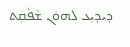ܕܝܕܝܼܥ ܠܗܘܿܢ ܫܵܦܵܩܲܬ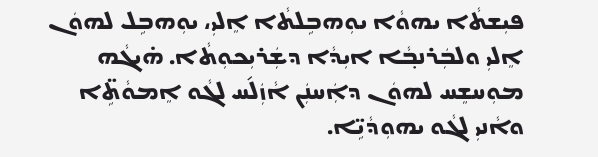ܦܝܼܫܬܵܐ ܝܗܘܵܐ ܝܘܼܗܒܹܠܬܵܐ ܐܸܠܝܼ، ܝܘܼܗܒܹܠ ܠܗܘܿܢ ܐܸܠܝܼ ܘܠܒܲܪܢܒ݂ܵܐ ܐܝܼܕܵܐ ܕܫܲܪܝܼܟܘܼܬܵܐ. ܗ̇ܝܓܵܗ ܡܘܼܚܫܸܚ ܠܗܘܿܢ ܕܐܲܚܢܲܢ ܐܵܙܲܠ݇ܚ ܠܓܵܘ ܐܸܡܘܵܬܹ̈ܐ ܘܐܵܢܝܼ ܠܓܵܘ ܝܗܘܼܕܵܝܹ̈ܐ.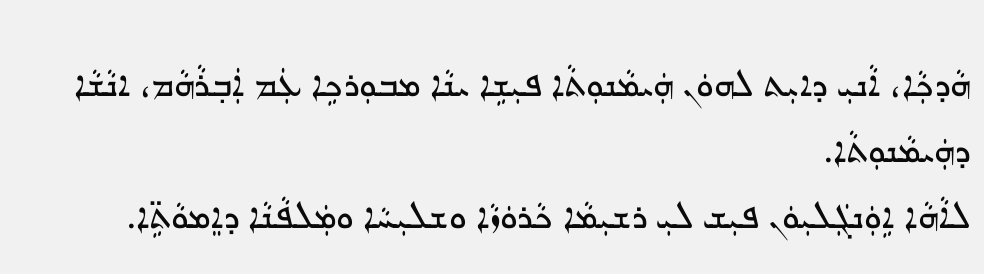ܗܵܕܟ݂ܵܐ، ܐܵܢܝܼ ܕܐܝܼܬ ܠܗܘܿܢ ܗܲܝܡܵܢܘܼܬܵܐ ܦܝܼܫܹܐ ܝܢܵܐ ܡܒܘܼܪܟܹܐ ܥܲܡ ܐܲܒ݂ܪܵܗܵܡ، ܐܢܵܫܵܐ ܕܗܲܝܡܵܢܘܼܬܵܐ.
ܠܐܵܗܵܐ ܐܹܘܲܢܓܲܠܝܼܘܿܢ ܦܝܼܫ ܠܝܼ ܪܫܝܼܡܵܐ ܟܵܪܘܿܙܵܐ ܘܫܠܝܼܚܵܐ ܘܡܲܠܦܵܢܵܐ ܕܐܸܡܘܵܬܹ̈ܐ.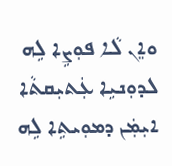ܘܐܸܢ ܠܵܐ ܦܘܼܨܹܐ ܠܹܗ ܠܕܘܼܢܝܹܐ ܥܲܬܝܼܩܬܵܐ ܐܝܼܡܲܢ ܕܡܘܼܝܬܹܐ ܠܹܗ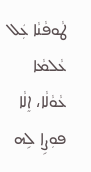ܛܵܘܦܵܢܵܐ ܥܲܠ ܥܵܠܡܵܐ ܥܵܘܵܠܵܐ، ܐܸܠܵܐ ܦܘܼܨܹܐ ܠܹܗ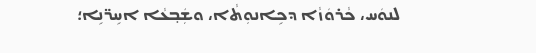ܠܢܘܿܚ، ܟܵܪܘܿܙܵܐ ܕܟܹܐܢܘܼܬܵܐ، ܘܫܲܒ݂ܥܵܐ ܐܚܹܪ̈ܢܹܐ؛